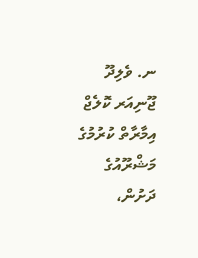ނ. ވެލިދޫ ޖޫނިއަރ ކޮލެޖް އިމާރާތް ކުރުމުގެ މަޝްރޫއުގެ ދަށުން،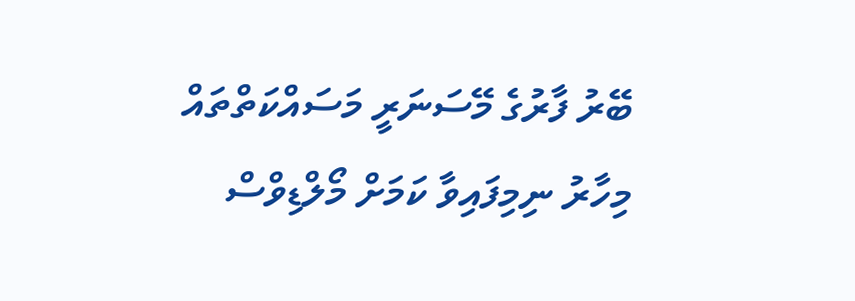ބޭރު ފާރުގެ މޭސަނަރީ މަސައްކަތްތައް މިހާރު ނިމިފައިވާ ކަމަށް މޯލްޑިވްސް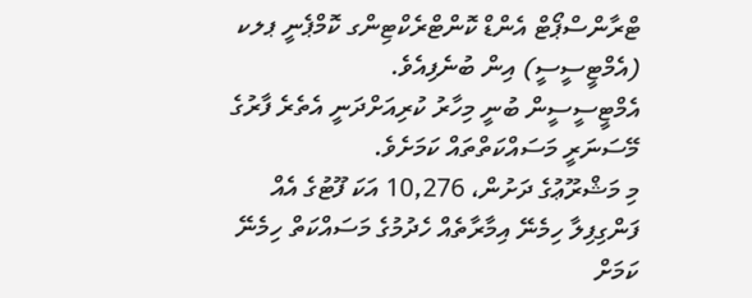ޓްރާންސްޕޯޓް އެންޑް ކޮންޓްރެކްޓިންގ ކޮމްޕެނީ ޕލކ (އެމްޓީސީސީ) އިން ބުނެފިއެވެ.
އެމްޓީސީސީން ބުނީ މިހާރު ކުރިއަށްދަނީ އެތެރެ ފާރުގެ މޭސަނަރީ މަސައްކަތްތައް ކަމަށެވެ.
މި މަޝްރޫޢުގެ ދަށުން، 10,276 އަކަ ފޫޓުގެ އެއް ފަންގިފިލާ ހިމެނޭ އިމާރާތެއް ހެދުމުގެ މަސައްކަތް ހިމެނޭ ކަމަށް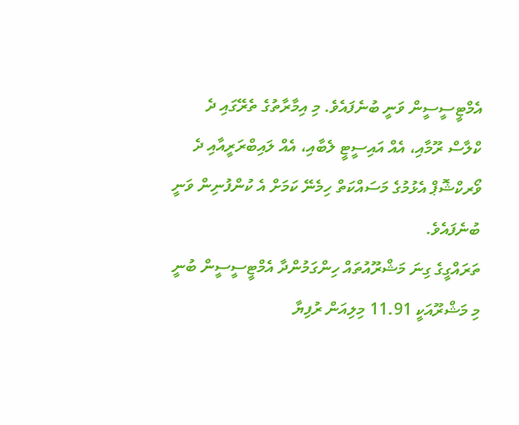އެމްޓީސީސީން ވަނީ ބުނެފައެވެ. މި އިމާރާތުގެ ތެރޭގައި ދެ ކްލާސް ރޫމާއި، އެއް އައިސީޓީ ލެބާއި، އެއް ލައިބްރަރީއާއި ދެ ވޯރކްޝޮޕް އެޅުމުގެ މަސައްކަތް ހިމެނޭ ކަމަށް އެ ކުންފުނިން ވަނީ ބުނެފައެވެ.
ތަރައްގީގެ ގިނަ މަޝްރޫއުތައް ހިންގަމުންދާ އެމްޓީސީސީން ބުނީ މި މަޝްރޫއަކީ 11.91 މިލިއަން ރުފިޔާ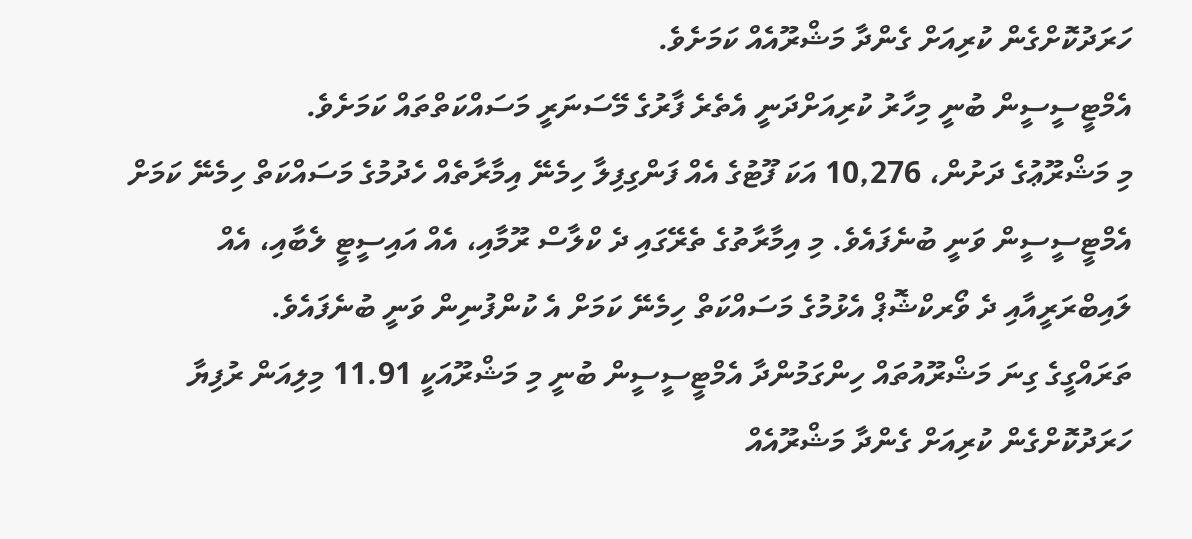ހަރަދުކޮށްގެން ކުރިއަށް ގެންދާ މަޝްރޫއެއް ކަމަށެވެ.
އެމްޓީސީސީން ބުނީ މިހާރު ކުރިއަށްދަނީ އެތެރެ ފާރުގެ މޭސަނަރީ މަސައްކަތްތައް ކަމަށެވެ.
މި މަޝްރޫޢުގެ ދަށުން، 10,276 އަކަ ފޫޓުގެ އެއް ފަންގިފިލާ ހިމެނޭ އިމާރާތެއް ހެދުމުގެ މަސައްކަތް ހިމެނޭ ކަމަށް އެމްޓީސީސީން ވަނީ ބުނެފައެވެ. މި އިމާރާތުގެ ތެރޭގައި ދެ ކްލާސް ރޫމާއި، އެއް އައިސީޓީ ލެބާއި، އެއް ލައިބްރަރީއާއި ދެ ވޯރކްޝޮޕް އެޅުމުގެ މަސައްކަތް ހިމެނޭ ކަމަށް އެ ކުންފުނިން ވަނީ ބުނެފައެވެ.
ތަރައްގީގެ ގިނަ މަޝްރޫއުތައް ހިންގަމުންދާ އެމްޓީސީސީން ބުނީ މި މަޝްރޫއަކީ 11.91 މިލިއަން ރުފިޔާ ހަރަދުކޮށްގެން ކުރިއަށް ގެންދާ މަޝްރޫއެއް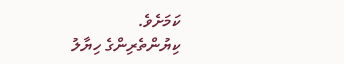ކަމަށެވެ.
ކިޔުންތެރިންގެ ހިޔާލު